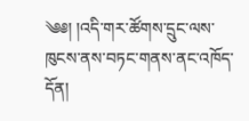༄༅། །འདི་གར་ཚོགས་དྲུང་ལས་ཁུངས་ནས་བཏང་གནས་ནང་འཁོད་དོན།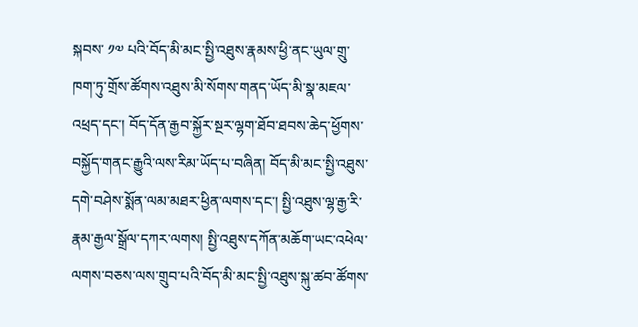སྐབས་ ༡༧ པའི་བོད་མི་མང་སྤྱི་འཐུས་རྣམས་ཕྱི་ནང་ཡུལ་གྲུ་ཁག་ཏུ་གྲོས་ཚོགས་འཐུས་མི་སོགས་གནད་ཡོད་མི་སྣ་མཇལ་འཕྲད་དང་། བོད་དོན་རྒྱབ་སྐྱོར་སྔར་ལྷག་ཐོབ་ཐབས་ཆེད་ཕྱོགས་བསྐྱོད་གནང་རྒྱུའི་ལས་རིམ་ཡོད་པ་བཞིན། བོད་མི་མང་སྤྱི་འཐུས་དགེ་བཤེས་སྨོན་ལམ་མཐར་ཕྱིན་ལགས་དང་། སྤྱི་འཐུས་ལྷ་རྒྱ་རི་རྣམ་རྒྱལ་སྒྲོལ་དཀར་ལགས། སྤྱི་འཐུས་དཀོན་མཆོག་ཡང་འཕེལ་ལགས་བཅས་ལས་གྲུབ་པའི་བོད་མི་མང་སྤྱི་འཐུས་སྐུ་ཚབ་ཚོགས་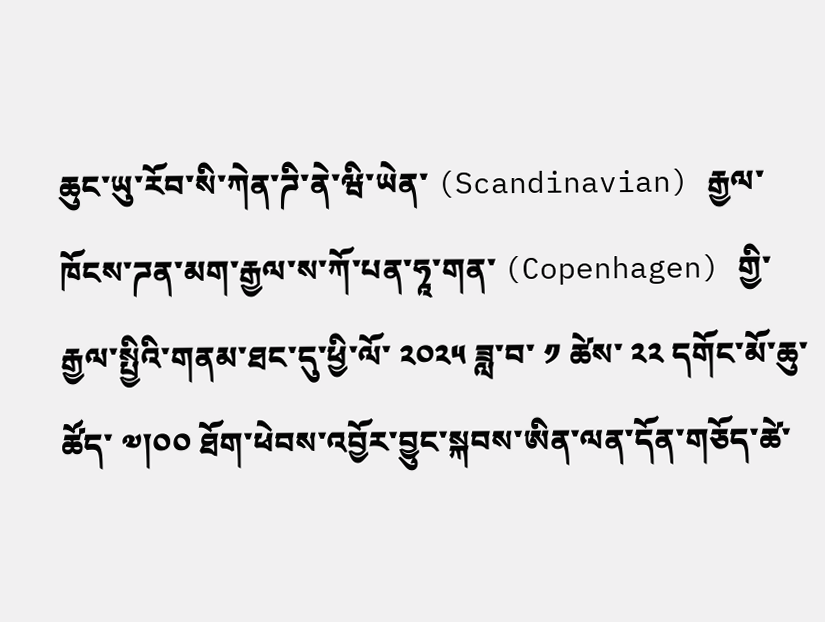ཆུང་ཡུ་རོབ་སི་ཀེན་ཌི་ནེ་ཝི་ཡེན་ (Scandinavian) རྒྱལ་ཁོངས་ཌན་མག་རྒྱལ་ས་ཀོ་པན་ཧཱ་གན་ (Copenhagen) གྱི་རྒྱལ་སྤྱིའི་གནམ་ཐང་དུ་ཕྱི་ལོ་ ༢༠༢༥ ཟླ་བ་ ༡ ཚེས་ ༢༢ དགོང་མོ་ཆུ་ཚོད་ ༧།༠༠ ཐོག་ཕེབས་འབྱོར་བྱུང་སྐབས་ཨིན་ལན་དོན་གཅོད་ཚེ་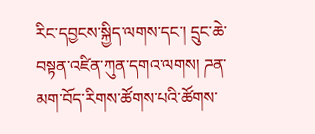རིང་དབྱངས་སྐྱིད་ལགས་དང་། དྲུང་ཆེ་བསྟན་འཛིན་ཀུན་དགའ་ལགས། ཌན་མག་བོད་རིགས་ཚོགས་པའི་ཚོགས་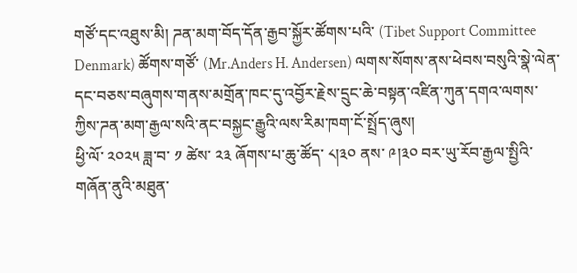གཙོ་དང་འཐུས་མི། ཌན་མག་བོད་དོན་རྒྱབ་སྐྱོར་ཚོགས་པའི་ (Tibet Support Committee Denmark) ཚོགས་གཙོ་ (Mr.Anders H. Andersen) ལགས་སོགས་ནས་ཕེབས་བསུའི་སྣེ་ལེན་དང་བཅས་བཞུགས་གནས་མགྲོན་ཁང་དུ་འབྱོར་རྗེས་དྲུང་ཆེ་བསྟན་འཛིན་ཀུན་དགའ་ལགས་ཀྱིས་ཌན་མག་རྒྱལ་སའི་ནང་བསྐྱང་རྒྱུའི་ལས་རིམ་ཁག་ངོ་སྤྲོད་ཞུས།
ཕྱི་ལོ་ ༢༠༢༥ ཟླ་བ་ ༡ ཚེས་ ༢༣ ཞོགས་པ་ཆུ་ཚོད་ ༨།༣༠ ནས་ ༩།༣༠ བར་ཡུ་རོབ་རྒྱལ་སྤྱིའི་གཞོན་ནུའི་མཐུན་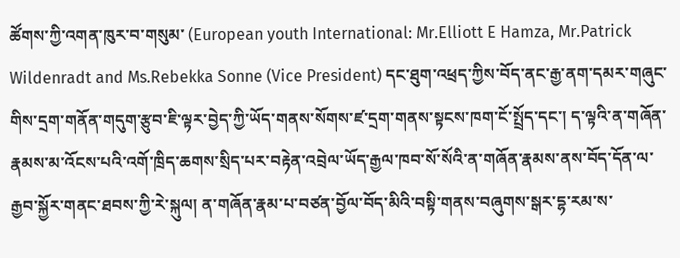ཚོགས་ཀྱི་འགན་ཁུར་བ་གསུམ་ (European youth International: Mr.Elliott E Hamza, Mr.Patrick Wildenradt and Ms.Rebekka Sonne (Vice President) དང་ཐུག་འཕྲད་ཀྱིས་བོད་ནང་རྒྱ་ནག་དམར་གཞུང་གིས་དྲག་གནོན་གདུག་རྩུབ་ཇི་ལྟར་བྱེད་ཀྱི་ཡོད་གནས་སོགས་ཛ་དྲག་གནས་སྟངས་ཁག་ངོ་སྤྲོད་དང་། ད་ལྟའི་ན་གཞོན་རྣམས་མ་འོངས་པའི་འགོ་ཁྲིད་ཆགས་སྲིད་པར་བརྟེན་འབྲེལ་ཡོད་རྒྱལ་ཁབ་སོ་སོའི་ན་གཞོན་རྣམས་ནས་བོད་དོན་ལ་རྒྱབ་སྐྱོར་གནང་ཐབས་ཀྱི་རེ་སྐུལ། ན་གཞོན་རྣམ་པ་བཙན་བྱོལ་བོད་མིའི་བསྟི་གནས་བཞུགས་སྒར་དྷ་རམ་ས་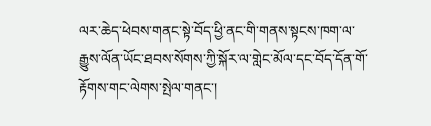ལར་ཆེད་ཕེབས་གནང་སྟེ་བོད་ཕྱི་ནང་གི་གནས་སྟངས་ཁག་ལ་རྒྱུས་ལོན་ཡོང་ཐབས་སོགས་ཀྱི་སྐོར་ལ་གླེང་མོལ་དང་བོད་དོན་གོ་རྟོགས་གང་ལེགས་སྤེལ་གནང་།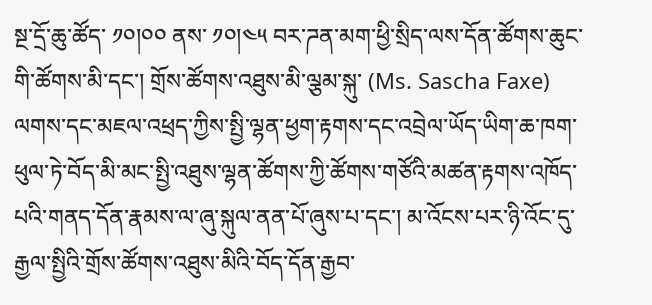སྔ་དྲོ་ཆུ་ཚོད་ ༡༠།༠༠ ནས་ ༡༠།༤༥ བར་ཌན་མག་ཕྱི་སྲིད་ལས་དོན་ཚོགས་ཆུང་གི་ཚོགས་མི་དང་། གྲོས་ཚོགས་འཐུས་མི་ལྕམ་སྐུ་ (Ms. Sascha Faxe) ལགས་དང་མཇལ་འཕྲད་ཀྱིས་སྤྱི་ལྷན་ཕྱག་རྟགས་དང་འབྲེལ་ཡོད་ཡིག་ཆ་ཁག་ཕུལ་ཏེ་བོད་མི་མང་སྤྱི་འཐུས་ལྷན་ཚོགས་ཀྱི་ཚོགས་གཙོའི་མཚན་རྟགས་འཁོད་པའི་གནད་དོན་རྣམས་ལ་ཞུ་སྐུལ་ནན་པོ་ཞུས་པ་དང་། མ་འོངས་པར་ཉི་འོང་དུ་རྒྱལ་སྤྱིའི་གྲོས་ཚོགས་འཐུས་མིའི་བོད་དོན་རྒྱབ་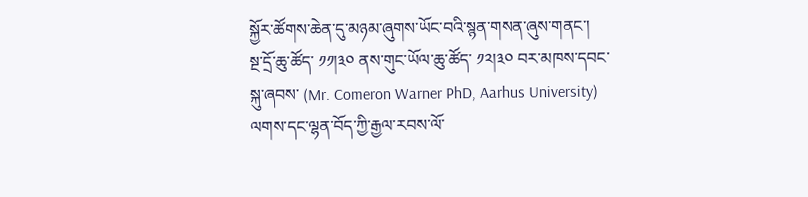སྐྱོར་ཚོགས་ཆེན་དུ་མཉམ་ཞུགས་ཡོང་བའི་སྙན་གསན་ཞུས་གནང་།
སྔ་དྲོ་ཆུ་ཚོད་ ༡༡།༣༠ ནས་གུང་ཡོལ་ཆུ་ཚོད་ ༡༢།༣༠ བར་མཁས་དབང་སྐུ་ཞབས་ (Mr. Comeron Warner PhD, Aarhus University) ལགས་དང་ལྷན་བོད་ཀྱི་རྒྱལ་རབས་ལོ་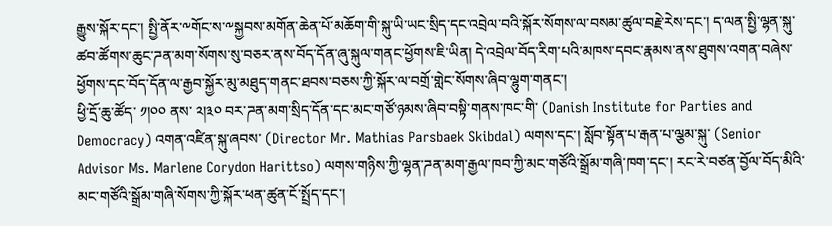རྒྱུས་སྐོར་དང་། སྤྱི་ནོར་༸གོང་ས་༸སྐྱབས་མགོན་ཆེན་པོ་མཆོག་གི་སྐུ་ཡི་ཡང་སྲིད་དང་འབྲེལ་བའི་སྐོར་སོགས་ལ་བསམ་ཚུལ་བརྗེ་རེས་དང་། ད་ལན་སྤྱི་ལྷན་སྐུ་ཚབ་ཚོགས་ཆུང་ཌན་མག་སོགས་སུ་བཅར་ནས་བོད་དོན་ཞུ་སྐུལ་གནང་ཕྱོགས་ཇི་ཡིན། དེ་འབྲེལ་བོད་རིག་པའི་མཁས་དབང་རྣམས་ནས་ཐུགས་འགན་བཞེས་ཕྱོགས་དང་བོད་དོན་ལ་རྒྱབ་སྐྱོར་མུ་མཐུད་གནང་ཐབས་བཅས་ཀྱི་སྐོར་ལ་བགྲོ་གླེང་སོགས་ཞིབ་ལྷུག་གནང་།
ཕྱི་དྲོ་ཆུ་ཚོད་ ༡།༠༠ ནས་ ༢།༣༠ བར་ཌན་མག་སྲིད་དོན་དང་མང་གཙོ་ཉམས་ཞིབ་བསྟི་གནས་ཁང་གི་ (Danish Institute for Parties and Democracy) འགན་འཛིན་སྐུ་ཞབས་ (Director Mr. Mathias Parsbaek Skibdal) ལགས་དང་། སློབ་སྟོན་པ་རྒན་པ་ལྕམ་སྐུ་ (Senior Advisor Ms. Marlene Corydon Harittso) ལགས་གཉིས་ཀྱི་ལྷན་ཌན་མག་རྒྱལ་ཁབ་ཀྱི་མང་གཙོའི་སྒྲོམ་གཞི་ཁག་དང་། རང་རེ་བཙན་བྱོལ་བོད་མིའི་མང་གཙོའི་སྒྲོམ་གཞི་སོགས་ཀྱི་སྐོར་ཕན་ཚུན་ངོ་སྤྲོད་དང་།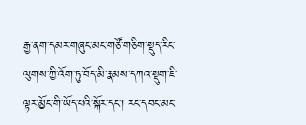རྒྱ་ནག་དམར་གཞུང་མང་གཙོ་གཅིག་སྡུད་རིང་ལུགས་ཀྱི་འོག་ཏུ་བོད་མི་རྣམས་དཀའ་སྡུག་ཇི་ལྟར་མྱོང་གི་ཡོད་པའི་སྐོར་དང་། རང་དབང་མང་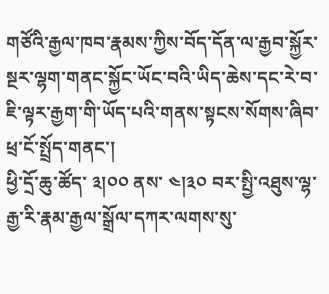གཙོའི་རྒྱལ་ཁབ་རྣམས་ཀྱིས་བོད་དོན་ལ་རྒྱབ་སྐྱོར་སྔར་ལྷག་གནང་སྐྱོང་ཡོང་བའི་ཡིད་ཆེས་དང་རེ་བ་ཇི་ལྟར་རྒྱག་གི་ཡོད་པའི་གནས་སྟངས་སོགས་ཞིབ་ཕྲ་ངོ་སྤྲོད་གནང་།
ཕྱི་དྲོ་ཆུ་ཚོད་ ༣།༠༠ ནས་ ༤།༣༠ བར་སྤྱི་འཐུས་ལྷ་རྒྱ་རི་རྣམ་རྒྱལ་སྒྲོལ་དཀར་ལགས་སུ་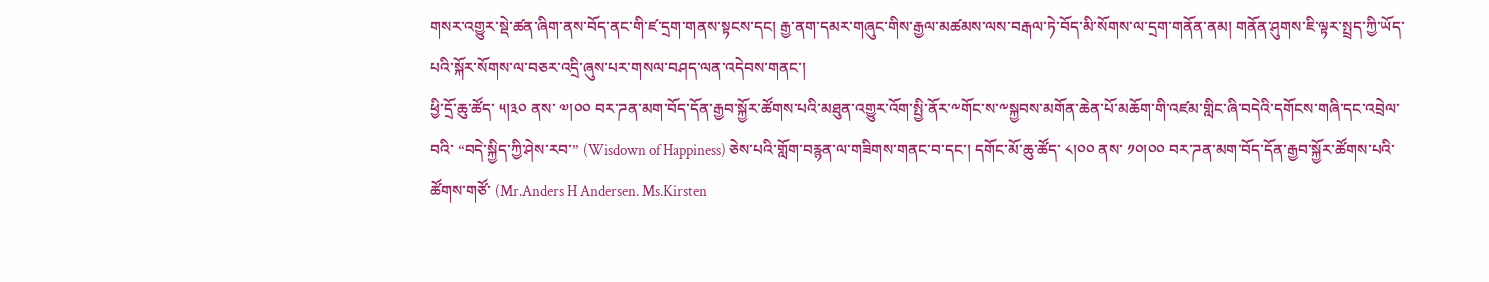གསར་འགྱུར་སྡེ་ཚན་ཞིག་ནས་བོད་ནང་གི་ཛ་དྲག་གནས་སྟངས་དང། རྒྱ་ནག་དམར་གཞུང་གིས་རྒྱལ་མཚམས་ལས་བརྒལ་ཏེ་བོད་མི་སོགས་ལ་དྲག་གནོན་ནམ། གནོན་ཤུགས་ཇི་ལྟར་སྤྲད་ཀྱི་ཡོད་པའི་སྐོར་སོགས་ལ་བཅར་འདྲི་ཞུས་པར་གསལ་བཤད་ལན་འདེབས་གནང་།
ཕྱི་དྲོ་ཆུ་ཚོད་ ༥།༣༠ ནས་ ༧།༠༠ བར་ཌན་མག་བོད་དོན་རྒྱབ་སྐྱོར་ཚོགས་པའི་མཐུན་འགྱུར་འོག་སྤྱི་ནོར་༸གོང་ས་༸སྐྱབས་མགོན་ཆེན་པོ་མཆོག་གི་འཛམ་གླིང་ཞི་བདེའི་དགོངས་གཞི་དང་འབྲེལ་བའི་ “བདེ་སྐྱིད་ཀྱི་ཤེས་རབ་” (Wisdown of Happiness) ཅེས་པའི་གློག་བརྙན་ལ་གཟིགས་གནང་བ་དང་། དགོང་མོ་ཆུ་ཚོད་ ༨།༠༠ ནས་ ༡༠།༠༠ བར་ཌན་མག་བོད་དོན་རྒྱབ་སྐྱོར་ཚོགས་པའི་ཚོགས་གཙོ་ (Mr.Anders H Andersen. Ms.Kirsten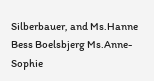Silberbauer, and Ms.Hanne Bess Boelsbjerg Ms.Anne-Sophie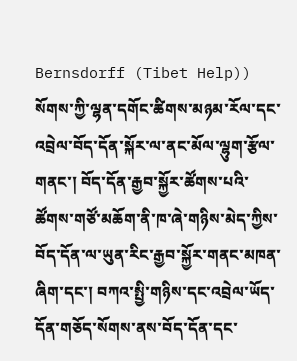Bernsdorff (Tibet Help)) སོགས་ཀྱི་ལྷན་དགོང་ཚིགས་མཉམ་རོལ་དང་འབྲེལ་བོད་དོན་སྐོར་ལ་ནང་མོལ་ལྷུག་རྩོལ་གནང་། བོད་དོན་རྒྱབ་སྐྱོར་ཚོགས་པའི་ཚོགས་གཙོ་མཆོག་ནི་ཁ་ཞེ་གཉིས་མེད་ཀྱིས་བོད་དོན་ལ་ཡུན་རིང་རྒྱབ་སྐྱོར་གནང་མཁན་ཞིག་དང་། བཀའ་སྤྱི་གཉིས་དང་འབྲེལ་ཡོད་དོན་གཅོད་སོགས་ནས་བོད་དོན་དང་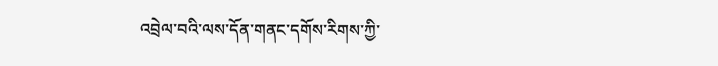འབྲེལ་བའི་ལས་དོན་གནང་དགོས་རིགས་ཀྱི་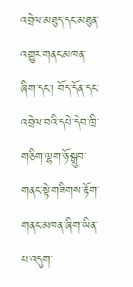འབྲེལ་མཐུད་དང་མཐུན་འགྱུར་གནང་མཁན་ཞིག་དང་། བོད་དོན་དང་འབྲེལ་བའི་དཔེ་དེབ་ཁྲི་གཅིག་ལྷག་ཉོ་སྒྲུབ་གནང་སྟེ་གཟིགས་རྟོག་གནང་མཁན་ཞིག་ཡིན་པ་འདུག་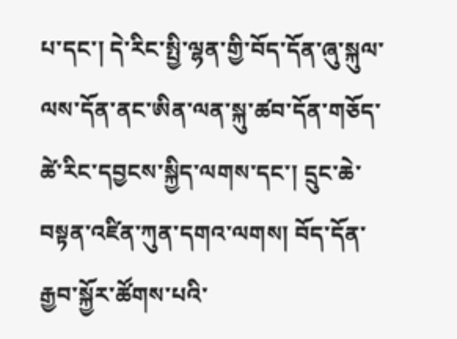པ་དང་། དེ་རིང་སྤྱི་ལྷན་གྱི་བོད་དོན་ཞུ་སྐུལ་ལས་དོན་ནང་ཨིན་ལན་སྐུ་ཚབ་དོན་གཅོད་ཚེ་རིང་དབྱངས་སྐྱིད་ལགས་དང་། དྲུང་ཆེ་བསྟན་འཛིན་ཀུན་དགའ་ལགས། བོད་དོན་རྒྱབ་སྐྱོར་ཚོགས་པའི་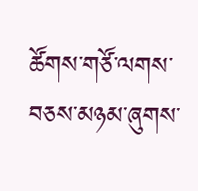ཚོགས་གཙོ་ལགས་བཅས་མཉམ་ཞུགས་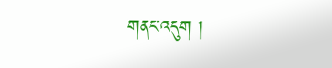གནང་འདུག །